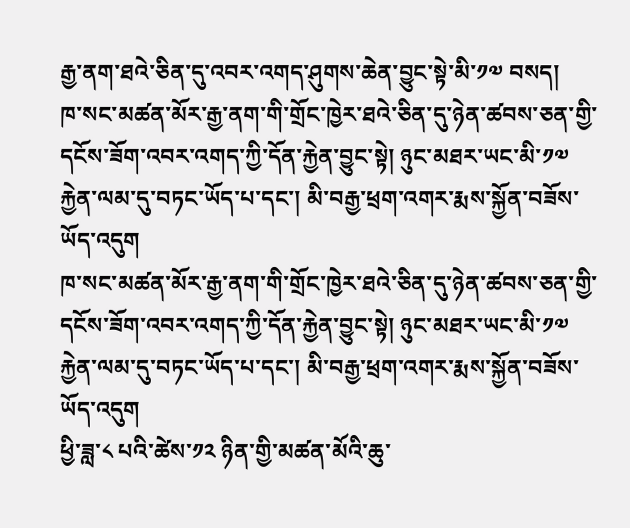རྒྱ་ནག་ཐའེ་ཅིན་དུ་འབར་འགད་ཤུགས་ཆེན་བྱུང་སྟེ་མི་༡༧ བསད།
ཁ་སང་མཚན་མོར་རྒྱ་ནག་གི་གྲོང་ཁྱེར་ཐའེ་ཅིན་དུ་ཉེན་ཚབས་ཅན་གྱི་དངོས་ཟོག་འབར་འགད་ཀྱི་དོན་རྐྱེན་བྱུང་སྟེ། ཉུང་མཐཪ་ཡང་མི་༡༧ རྐྱེན་ལམ་དུ་བཏང་ཡོད་པ་དང་། མི་བརྒྱ་ཕྲག་འགར་རྨས་སྐྱོན་བཟོས་ཡོད་འདུག
ཁ་སང་མཚན་མོར་རྒྱ་ནག་གི་གྲོང་ཁྱེར་ཐའེ་ཅིན་དུ་ཉེན་ཚབས་ཅན་གྱི་དངོས་ཟོག་འབར་འགད་ཀྱི་དོན་རྐྱེན་བྱུང་སྟེ། ཉུང་མཐཪ་ཡང་མི་༡༧ རྐྱེན་ལམ་དུ་བཏང་ཡོད་པ་དང་། མི་བརྒྱ་ཕྲག་འགར་རྨས་སྐྱོན་བཟོས་ཡོད་འདུག
ཕྱི་ཟླ་༨ པའི་ཚེས་༡༢ ཉིན་གྱི་མཚན་མོའི་ཆུ་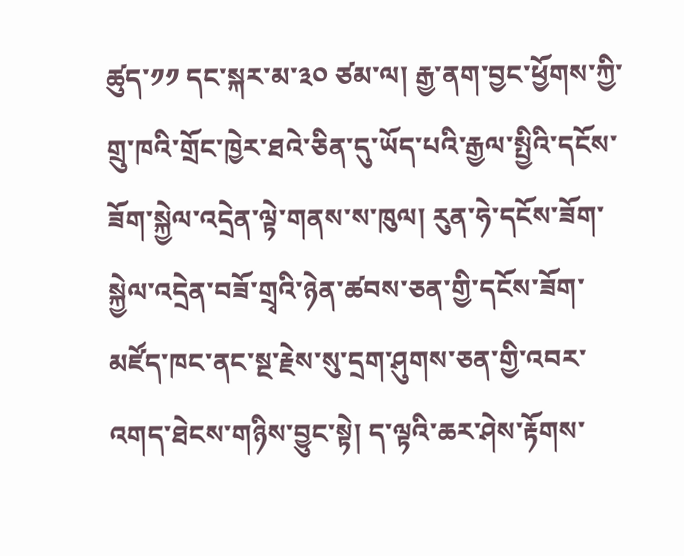ཚུད་༡༡ དང་སྐར་མ་༣༠ ཙམ་ལ། རྒྱ་ནག་བྱང་ཕྱོགས་ཀྱི་གྲུ་ཁའི་གྲོང་ཁྱེར་ཐའེ་ཅིན་དུ་ཡོད་པའི་རྒྱལ་སྤྱིའི་དངོས་ཟོག་སྐྱེལ་འདྲེན་ལྟེ་གནས་ས་ཁུལ། རུན་ཧེ་དངོས་ཟོག་སྐྱེལ་འདྲེན་བཟོ་གྲྭའི་ཉེན་ཚབས་ཅན་གྱི་དངོས་ཟོག་མཛོད་ཁང་ནང་སྔ་རྗེས་སུ་དྲག་ཤུགས་ཅན་གྱི་འབར་འགད་ཐེངས་གཉིས་བྱུང་སྟེ། ད་ལྟའི་ཆར་ཤེས་རྟོགས་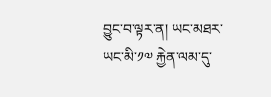བྱུང་བ་ལྟར་ན། ཡང་མཐར་ཡང་མི་༡༧ རྐྱེན་ལམ་དུ་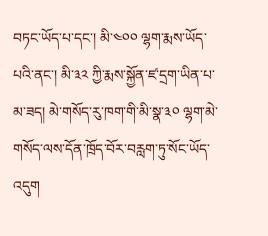བཏང་ཡོད་པ་དང་། མི་༤༠༠ ལྷག་རྨས་ཡོད་པའི་ནང་། མི་༣༢ ཀྱི་རྨས་སྐྱོན་ཛ་དྲག་ཡིན་པ་མ་ཟད། མེ་གསོད་རུ་ཁག་གི་མི་སྣ་༣༠ ལྷག་མེ་གསོད་ལས་དོན་ཁྲོད་བོར་བརླག་ཏུ་སོང་ཡོད་འདུག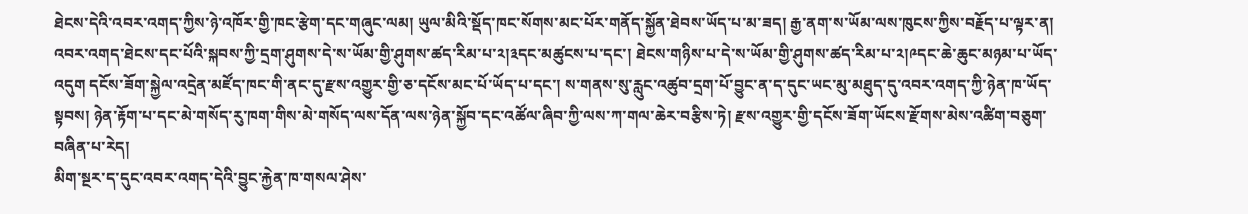ཐེངས་དེའི་འབར་འགད་ཀྱིས་ཉེ་འཁོར་གྱི་ཁང་རྩེག་དང་གཞུང་ལམ། ཡུལ་མིའི་སྡོད་ཁང་སོགས་མང་པོར་གནོད་སྐྱོན་ཐེབས་ཡོད་པ་མ་ཟད། རྒྱ་ནག་ས་ཡོམ་ལས་ཁུངས་ཀྱིས་བརྗོད་པ་ལྟར་ན། འབར་འགད་ཐེངས་དང་པོའི་སྐབས་ཀྱི་དྲག་ཤུགས་དེ་ས་ཡོམ་གྱི་ཤུགས་ཚད་རིམ་པ་༢།༣དང་མཚུངས་པ་དང་། ཐེངས་གཉིས་པ་དེ་ས་ཡོམ་གྱི་ཤུགས་ཚད་རིམ་པ་༢།༩དང་ཆེ་ཆུང་མཉམ་པ་ཡོད་འདུག དངོས་ཟོག་སྐྱེལ་འདྲེན་མཛོད་ཁང་གི་ནང་དུ་རྫས་འགྱུར་གྱི་ཅ་དངོས་མང་པོ་ཡོད་པ་དང་། ས་གནས་སུ་རླུང་འཚུབ་དྲག་པོ་བྱུང་ན་ད་དུང་ཡང་མུ་མཐུད་དུ་འབར་འགད་ཀྱི་ཉེན་ཁ་ཡོད་སྟབས། ཉེན་རྟོག་པ་དང་མེ་གསོད་རུ་ཁག་གིས་མེ་གསོད་ལས་དོན་ལས་ཉེན་སྐྱོབ་དང་འཚོལ་ཞིབ་ཀྱི་ལས་ཀ་གལ་ཆེར་བརྩིས་ཏེ། རྫས་འགྱུར་གྱི་དངོས་ཟོག་ཡོངས་རྫོགས་མེས་འཚིག་བཅུག་བཞིན་པ་རེད།
མིག་སྔར་ད་དུང་འབར་འགད་དེའི་བྱུང་རྐྱེན་ཁ་གསལ་ཤེས་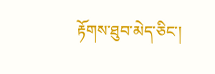རྟོགས་ཐུབ་མེད་ཅིང་།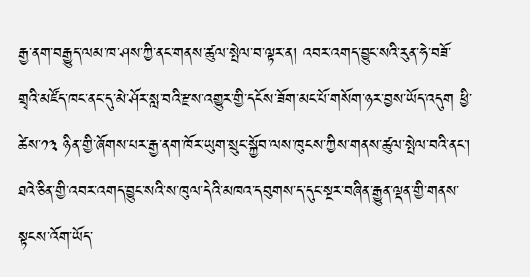རྒྱ་ནག་བརྒྱུད་ལམ་ཁ་ཤས་ཀྱི་ནང་གནས་ཚུལ་སྤེལ་བ་ལྟར་ན། འབར་འགད་བྱུང་སའི་རུན་ཧེ་བཟོ་གྲྭའི་མཛོད་ཁང་ནང་དུ་མེ་ཤོར་སླ་བའི་རྫས་འགྱུར་གྱི་དངོས་ཟོག་མང་པོ་གསོག་ཉར་བྱས་ཡོད་འདུག ཕྱི་ཚེས་༡༣ ཉིན་གྱི་ཞོགས་པར་རྒྱ་ནག་ཁོར་ཡུག་སྲུང་སྐྱོབ་ལས་ཁུངས་ཀྱིས་གནས་ཚུལ་སྤེལ་བའི་ནང་། ཐའེ་ཅིན་གྱི་འབར་འགད་བྱུང་སའི་ས་ཁུལ་དེའི་མཁའ་དབུགས་ད་དུང་སྔར་བཞིན་རྒྱུན་ལྡན་གྱི་གནས་སྟངས་འོག་ཡོད་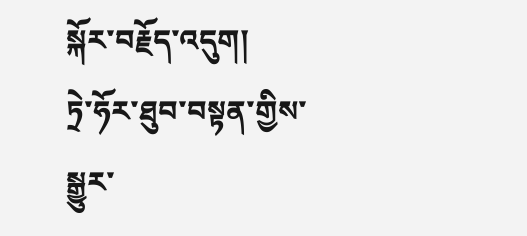སྐོར་བརྗོད་འདུག།
ཏྲེ་ཧོར་ཐུབ་བསྟན་གྱིས་སྒྱུར་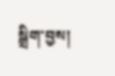སྒྲིག་བྱས།